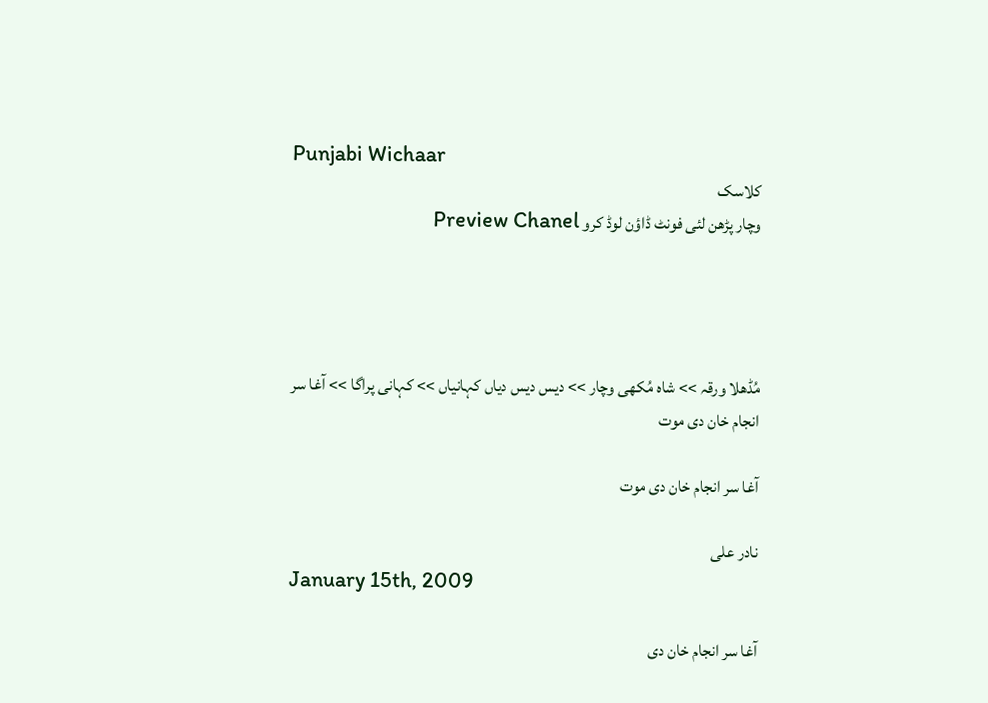Punjabi Wichaar
کلاسک
وچار پڑھن لئی فونٹ ڈاؤن لوڈ کرو Preview Chanel




مُڈھلا ورقہ >> شاہ مُکھی وچار >> دیس دیس دیاں کہانیاں >> کہانی پراگا >> آغا سر انجام خان دی موت

آغا سر انجام خان دی موت

نادر علی
January 15th, 2009

آغا سر انجام خان دی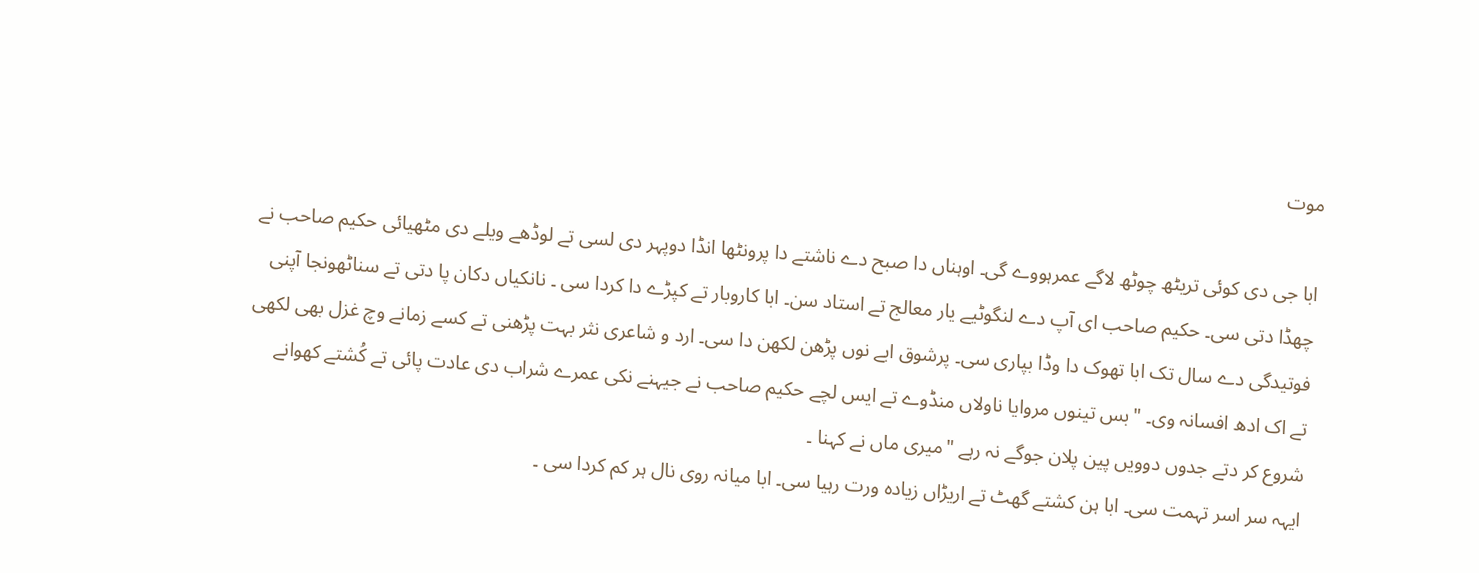موت

ابا جی دی کوئی تریٹھ چوٹھ لاگے عمرہووے گی۔ اوہناں دا صبح دے ناشتے دا پرونٹھا انڈا دوپہر دی لسی تے لوڈھے ویلے دی مٹھیائی حکیم صاحب نے چھڈا دتی سی۔ حکیم صاحب ای آپ دے لنگوٹیے یار معالج تے استاد سن۔ ابا کاروبار تے کپڑے دا کردا سی ۔ نانکیاں دکان پا دتی تے سناٹھونجا آپنی فوتیدگی دے سال تک ابا تھوک دا وڈا بپاری سی۔ پرشوق ابے نوں پڑھن لکھن دا سی۔ ارد و شاعری نثر بہت پڑھنی تے کسے زمانے وچ غزل بھی لکھی تے اک ادھ افسانہ وی۔ "بس تینوں مروایا ناولاں منڈوے تے ایس لچے حکیم صاحب نے جیہنے نکی عمرے شراب دی عادت پائی تے کُشتے کھوانے شروع کر دتے جدوں دوویں پین پلان جوگے نہ رہے "میری ماں نے کہنا ۔
ایہہ سر اسر تہمت سی۔ ابا ہن کشتے گھٹ تے اریڑاں زیادہ ورت رہیا سی۔ ابا میانہ روی نال ہر کم کردا سی ۔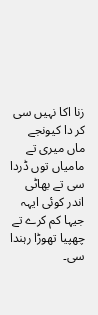زنا اکا نہیں سی کر دا کیونجے ماں میری تے مامیاں توں ڈردا سی تے بھاٹی اندر کوئی ایہہ جیہا کم کرے تے چھپیا تھوڑا رہندا سی۔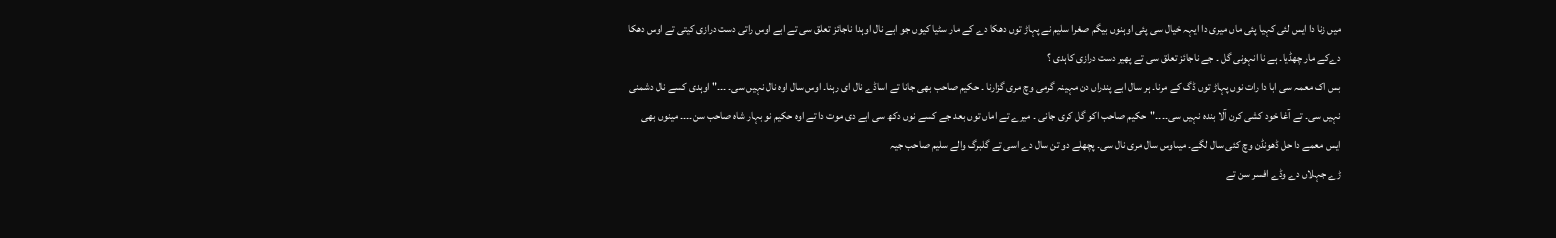میں زنا دا ایس لئی کہیا پئی ماں میری دا ایہہ خیال سی پئی اوہنوں بیگم صغرا سلیم نے پہاڑ توں دھکا دے کے مار سٹیا کیوں جو ابے نال اوہدا ناجائز تعلق سی تے ابے اوس راتی دست درازی کیتی تے اوس دھکا دےکے مار چھڈیا۔ ہے نا انہونی گل ۔ جے ناجائز تعلق سی تے پھیر دست درازی کاہدی ؟
بس اک معمہ سی ابا دا رات نوں پہاڑ توں ڈگ کے مرنا۔ ہر سال ابے پندراں دن مہینہ گرمی وچ مری گزارنا ۔ حکیم صاحب بھی جانا تے اساڈے نال ای رہنا۔ اوس سال اوہ نال نہیں سی۔ ۔۔۔" اوہدی کسے نال دشمنی نہیں سی۔ تے آغا خود کشی کرن آلا بندہ نہیں سی۔۔۔۔"حکیم صاحب اکو گل کری جانی ۔ میرے تے اماں توں بعد جے کسے نوں دکھ سی ابے دی موت دا تے اوہ حکیم نو بہار شاہ صاحب سن۔۔۔۔ مینوں بھی ایس معمے دا حل ڈھونڈن وچ کئی سال لگے۔ میںاوس سال مری نال سی۔ پچھلے دو تن سال دے اسی تے گلبرگ والے سلیم صاحب جیہ
ڑے جہلاں دے وڈے افسر سن تے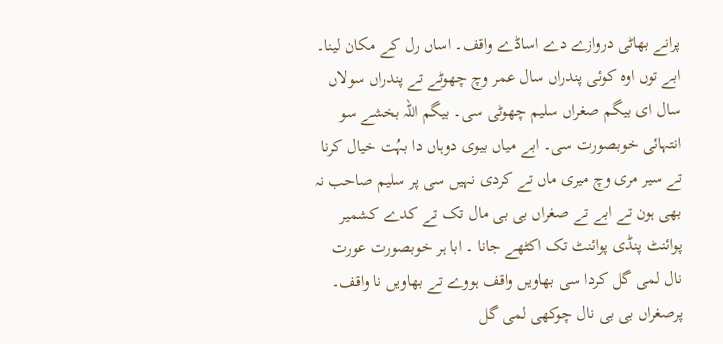پرانے بھاٹی دروازے دے اساڈے واقف۔ اساں رل کے مکان لینا۔ ابے توں اوہ کوئی پندراں سال عمر وچ چھوٹے تے پندراں سولاں سال ای بیگم صغراں سلیم چھوٹی سی۔ بیگم اللہ بخشے سو انتہائی خوبصورت سی۔ ابے میاں بیوی دوہاں دا بہُت خیال کرنا تے سیر مری وچ میری ماں تے کردی نہیں سی پر سلیم صاحب نہ بھی ہون تے ابے تے صغراں بی بی مال تک تے کدے کشمیر پوائنٹ پنڈی پوائنٹ تک اکٹھے جانا ۔ ابا ہر خوبصورت عورت نال لمی گل کردا سی بھاویں واقف ہووے تے بھاویں نا واقف۔
پرصغراں بی بی نال چوکھی لمی گل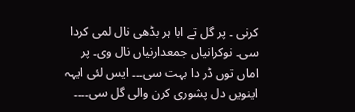کرنی ۔ پر گل تے ابا ہر بڈھی نال لمی کردا سی۔ نوکرانیاں جمعدارنیاں نال وی۔ پر اماں توں ڈر دا بہت سی۔۔۔ ایس لئی ایہہ اینویں دل پشوری کرن والی گل سی۔۔۔۔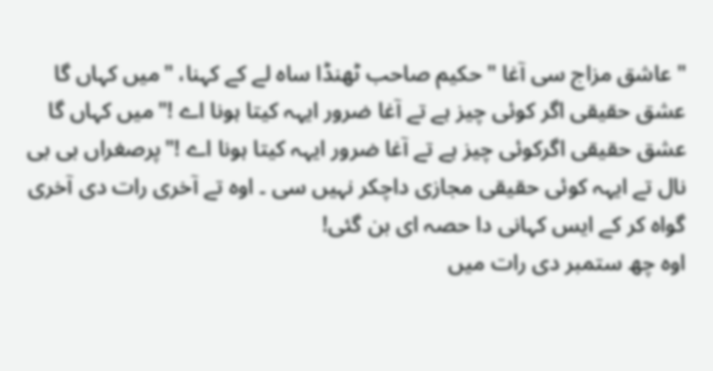"عاشق مزاج سی آغا "حکیم صاحب ٹھنڈا ساہ لے کے کہنا، "میں کہاں گا عشق حقیقی اگر کوئی چیز ہے تے آغا ضرور ایہہ کیتا ہونا اے !"میں کہاں گا عشق حقیقی اگرکوئی چیز ہے تے آغا ضرور ایہہ کیتا ہونا اے !"پرصغراں بی بی نال تے ایہہ کوئی حقیقی مجازی داچکر نہیں سی ۔ اوہ تے آخری رات دی آخری گواہ کر کے ایس کہانی دا حصہ ای بن گئی!
اوہ چھ ستمبر دی رات میں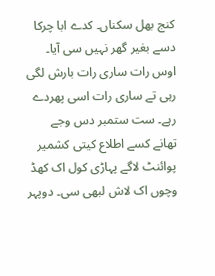کنج بھل سکناں۔ کدے ابا چرکا دسے بغیر گھر نہیں سی آیا۔ اوس رات ساری رات بارش لگی رہی تے ساری رات اسی پھردے رہے۔ ست ستمبر دس وجے تھانے کسے اطلاع کیتی کشمیر پوائنٹ لاگے پہاڑی کول اک کھڈ وچوں اک لاش لبھی سی۔ دوپہر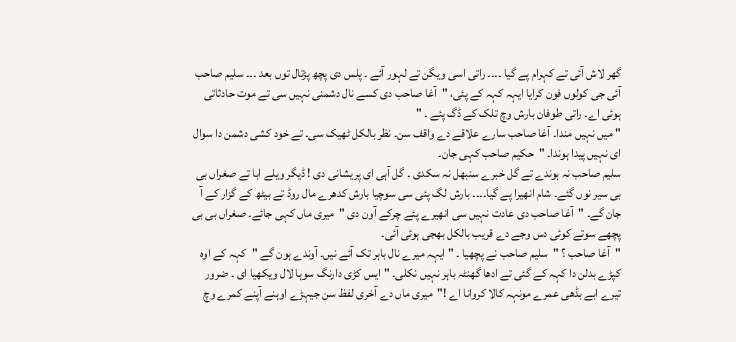گھر لاش آئی تے کہرام پے گیا ۔۔۔۔ راتی اسی ویگن تے لہور آئے ۔ پلس دی پچھ پڑتال توں بعد ۔۔۔ سلیم صاحب آئی جی کولوں فون کرایا ایہہ کہہ کے پئی، "آغا صاحب دی کسے نال دشمنی نہیں سی تے موت حادثاتی ہوئی اے۔ راتی طوفان بارش وچ تلک کے ڈگ پئے ۔ "
" میں نہیں مندا۔ آغا صاحب سارے علاقے دے واقف سن۔ نظر بالکل ٹھیک سی۔ تے خود کشی دشمن دا سوال ای نہیں پیدا ہوندا۔ "حکیم صاحب کہی جان۔
سلیم صاحب نہ ہوندے تے گل خبرے سنبھل نہ سکدی ۔ گل آہی ای پریشانی دی ! ڈیگر ویلے ابا تے صغراں بی بی سیر نوں گئے۔ شام انھیرا پے گیا۔۔۔۔ بارش لگ پئی سی سوچیا بارش کدھرے مال روڈ تے بیٹھ کے گزار کے آ جان گے۔ "آغا صاحب دی عادت نہیں سی انھیرے پئے چرکے آون دی "میری ماں کہی جائے۔ صغراں بی بی پچھے سوتے کوئی دس وجے دے قریب بالکل بھجی ہوئی آئی۔
"آغا صاحب ؟ "سلیم صاحب نے پچھیا ۔ "ایہہ میرے نال باہر تک آئے نیں۔ آوندے ہون گے "کہہ کے اوہ کپڑے بدلن دا کہہ کے گئی تے ادھا گھنٹہ باہر نہیں نکلی۔ "ایس کڑی دارنگ سوہا لال ویکھیا ای ۔ ضرور تیرے ابے بڈھی عمرے مونہہ کالا کروانا اے !"میری ماں دے آخری لفظ سن جیہڑے اوہنے آپنے کمرے وچ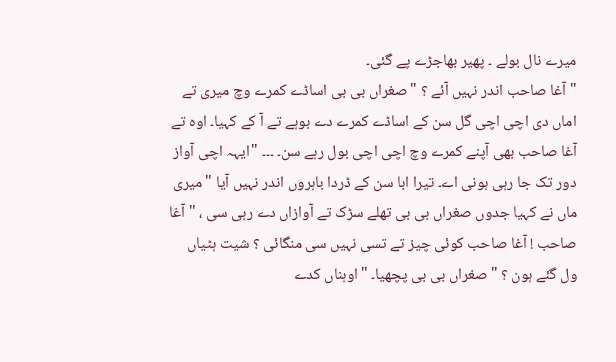میرے نال بولے ۔ پھیر بھاجڑے پے گئی۔
"آغا صاحب اندر نہیں آئے ؟ "صغراں بی بی اساڈے کمرے وچ میری تے اماں دی اچی اچی گل سن کے اساڈے کمرے دے بوہے تے آ کے کہیا۔ اوہ تے آغا صاحب بھی آپنے کمرے وچ اچی اچی بول رہے سن۔ ۔۔۔ "ایہہ اچی آواز دور تک جا رہی ہونی اے۔ تیرا ابا سن کے ڈردا باہروں اندر نہیں آیا "میری ماں نے کہیا جدوں صغراں بی بی تھلے سڑک تے آوازاں دے رہی سی ، "آغا صاحب ! آغا صاحب کوئی چیز تے تسی نہیں سی منگائی ؟ شیت ہٹیاں ول گئے ہون ؟ "صغراں بی بی پچھیا۔ "اوہناں کدے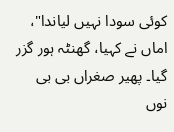کوئی سودا نہیں لیاندا"، اماں نے کہیا، گھنٹہ ہور گزر گیا۔ پھیر صغراں بی بی نوں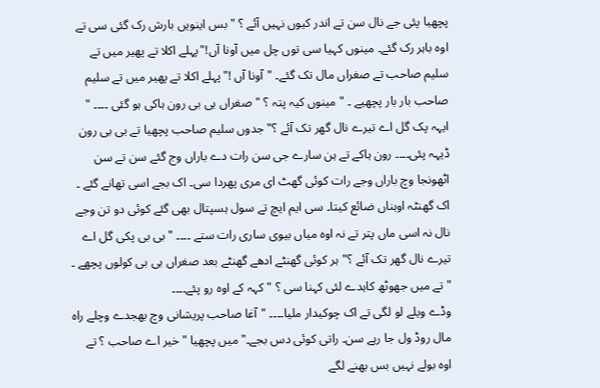پچھیا پئی جے نال سن تے اندر کیوں نہیں آئے ؟ "بس اینویں بارش رک گئی سی تے اوہ باہر رک گئے۔ مینوں کہیا سی توں چل میں آونا آں!"پہلے اکلا تے پھیر میں تے سلیم صاحب تے صغراں مال تک گئے۔ "آونا آں !"پہلے اکلا تے پھیر میں تے سلیم صاحب بار بار پچھیے ۔ "مینوں کیہ پتہ ؟ "صغراں بی بی رون ہاکی ہو گئی ۔۔۔۔ " ایہہ پک گل اے تیرے نال گھر تک آئے ؟"جدوں سلیم صاحب پچھیا تے بی بی رون ڈیہہ پئی۔۔۔۔ رون ہاکے تے ہن سارے جی سن رات دے باراں وج گئے سن تے سن اٹھونجا وچ باراں وجے رات کوئی گھٹ ای مری پھردا سی۔ اک بجے اسی تھانے گئے ۔ اک گھنٹہ اوہناں ضائع کیتا۔ سی ایم ایچ تے سول ہسپتال بھی گئے کوئی دو تن وجے نال نہ اسی ماں پتر تے نہ اوہ میاں بیوی ساری رات ستے ۔۔۔۔ "بی بی پکی گل اے تیرے نال گھر تک آئے ؟"ہر کوئی گھنٹے ادھے گھنٹے بعد صغراں بی بی کولوں پچھے ۔ "تے میں جھوٹھ کاہدے لئی کہنا سی ؟ "کہہ کے اوہ رو پئے۔۔۔۔
وڈے ویلے لو لگی تے اک چوکیدار ملیا۔۔۔۔ "آغا صاحب پریشانی وچ بھجدے وچلے راہ مال روڈ ول جا رہے سن۔ راتی کوئی دس بجے۔"میں پچھیا "خیر اے صاحب ؟ تے اوہ بولے نہیں بس بھنے لگے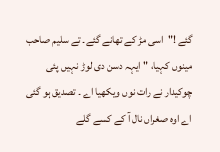گئے !"اسی مڑ کے تھانے گئے۔ تے سلیم صاحب مینوں کہیا، "ایہہ دسن دی لوڑ نہیں پئی چوکیدار نے رات نوں ویکھیا اے ۔ تصدیق ہو گئی اے اوہ صغراں نال آ کے کسے گلے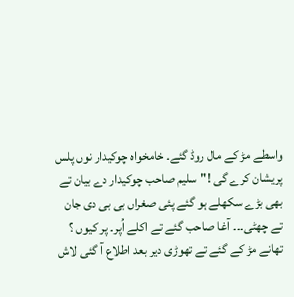واسطے مڑ کے مال روڈ گئے۔ خامخواہ چوکیدار نوں پلس پریشان کرے گی !"سلیم صاحب چوکیدار دے بیان تے بھی بڑے سکھلے ہو گئے پئی صغراں بی بی دی جان تے چھٹی۔۔۔ آغا صاحب گئے تے اکلے اُپر۔ پر کیوں ؟
تھانے مڑ کے گئے تے تھوڑی دیر بعد اطلاع آ گئی لاش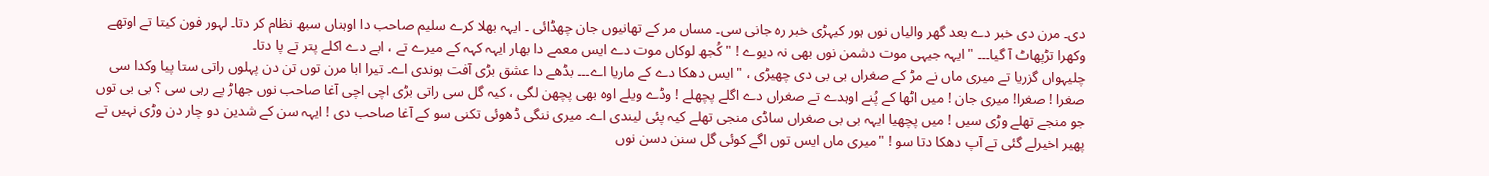دی۔ مرن دی خبر دے بعد گھر والیاں نوں ہور کیہڑی خبر رہ جانی سی۔ مساں مر کے تھانیوں جان چھڈائی ۔ ایہہ بھلا کرے سلیم صاحب دا اوہناں سبھ نظام کر دتا۔ لہور فون کیتا تے اوتھے وکھرا تڑپھاٹ آ گیا۔۔۔ "ایہہ جیہی موت دشمن نوں بھی نہ دیوے ! "کُجھ لوکاں موت دے ایس معمے دا بھار ایہہ کہہ کے میرے تے ، ابے دے اکلے پتر تے پا دتا۔
چلیہواں گزریا تے میری ماں نے مڑ کے صغراں بی بی دی چھیڑی ، "ایس دھکا دے کے ماریا اے۔۔۔ بڈھے دا عشق بڑی آفت ہوندی اے۔ تیرا ابا مرن توں تن دن پہلوں راتی ستا پیا وکدا سی صغرا ! صغرا! میری جان ! میں اٹھا کے پُنے اوہدے تے صغراں دے اگلے پچھلے ! وڈے ویلے اوہ بھی پچھن لگی ، کیہ گل سی راتی بڑی اچی اچی آغا صاحب نوں جھاڑ پے رہی سی ؟ بی بی توں جو منجے تھلے وڑی سیں ! میں پچھیا ایہہ بی بی صغراں ساڈی منجی تھلے کیہ پئی لیندی اے۔ میری ننگی ڈھوئی تکنی سو کے آغا صاحب دی ! ایہہ سن کے شدین دو چار دن وڑی نہیں تے پھیر اخیرلے گئی تے آپ دھکا دتا سو ! "میری ماں ایس توں اگے کوئی گل سنن دسن نوں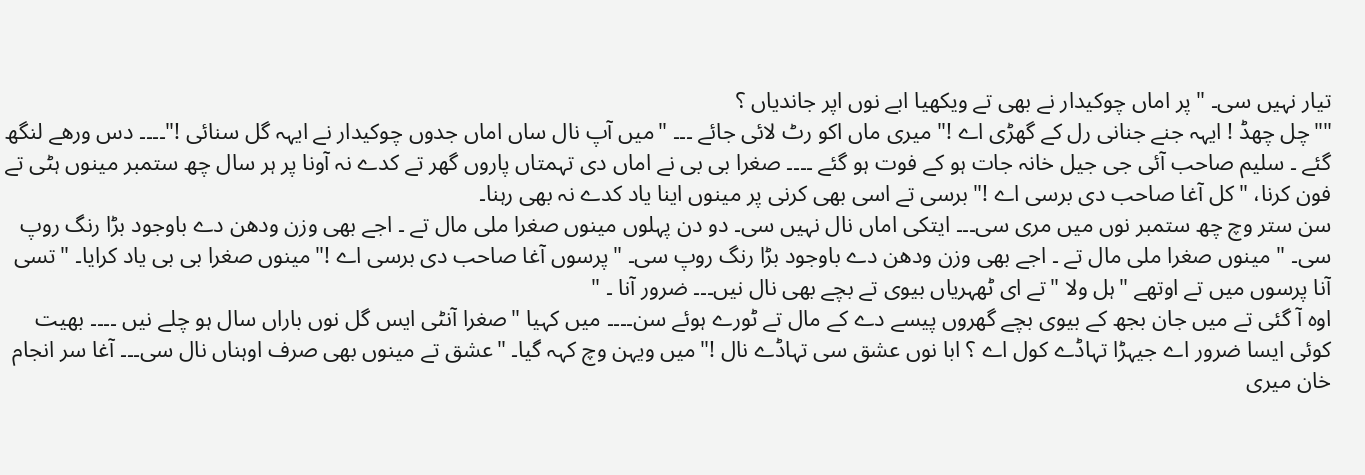تیار نہیں سی۔ "پر اماں چوکیدار نے بھی تے ویکھیا ابے نوں اپر جاندیاں ؟
""چل چھڈ ! ایہہ جنے جنانی رل کے گھڑی اے !"میری ماں اکو رٹ لائی جائے ۔۔۔ "میں آپ نال ساں اماں جدوں چوکیدار نے ایہہ گل سنائی !"۔۔۔۔ دس ورھے لنگھ گئے ۔ سلیم صاحب آئی جی جیل خانہ جات ہو کے فوت ہو گئے ۔۔۔۔ صغرا بی بی نے اماں دی تہمتاں پاروں گھر تے کدے نہ آونا پر ہر سال چھ ستمبر مینوں ہٹی تے فون کرنا، "کل آغا صاحب دی برسی اے !"برسی تے اسی بھی کرنی پر مینوں اینا یاد کدے نہ بھی رہنا۔
سن ستر وچ چھ ستمبر نوں میں مری سی۔۔۔ ایتکی اماں نال نہیں سی۔ دو دن پہلوں مینوں صغرا ملی مال تے ۔ اجے بھی وزن ودھن دے باوجود بڑا رنگ روپ سی۔ " مینوں صغرا ملی مال تے ۔ اجے بھی وزن ودھن دے باوجود بڑا رنگ روپ سی۔ "پرسوں آغا صاحب دی برسی اے !"مینوں صغرا بی بی یاد کرایا۔ "تسی آنا پرسوں میں تے اوتھے "ہل ولا "تے ای ٹھہریاں بیوی تے بچے بھی نال نیں۔۔۔ ضرور آنا ۔ "
اوہ آ گئی تے میں جان بجھ کے بیوی بچے گھروں پیسے دے کے مال تے ٹورے ہوئے سن۔۔۔۔ میں کہیا "صغرا آنٹی ایس گل نوں باراں سال ہو چلے نیں ۔۔۔۔ بھیت کوئی ایسا ضرور اے جیہڑا تہاڈے کول اے ؟ ابا نوں عشق سی تہاڈے نال !"میں ویہن وچ کہہ گیا۔ "عشق تے مینوں بھی صرف اوہناں نال سی۔۔۔ آغا سر انجام خان میری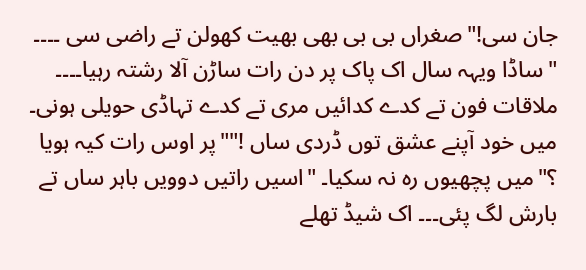جان سی!"صغراں بی بی بھی بھیت کھولن تے راضی سی ۔۔۔۔ "ساڈا ویہہ سال اک پاک پر دن رات ساڑن آلا رشتہ رہیا۔۔۔۔ ملاقات فون تے کدے کدائیں مری تے کدے تہاڈی حویلی ہونی۔ میں خود آپنے عشق توں ڈردی ساں !""پر اوس رات کیہ ہویا ؟"میں پچھیوں رہ نہ سکیا۔ "اسیں راتیں دوویں باہر ساں تے بارش لگ پئی۔۔۔ اک شیڈ تھلے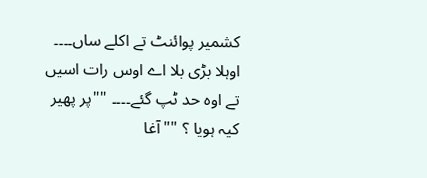کشمیر پوائنٹ تے اکلے ساں۔۔۔۔ اوہلا بڑی بلا اے اوس رات اسیں تے اوہ حد ٹپ گئے۔۔۔۔ ""پر پھیر کیہ ہویا ؟ ""آغا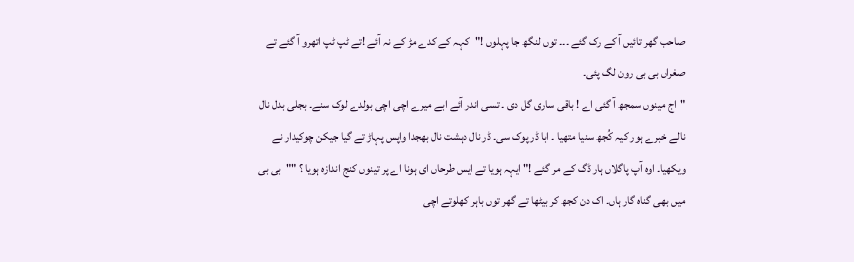صاحب گھر تائیں آ کے رک گئے ۔۔۔ توں لنگھ جا پہلوں !"کہہ کے کدے مڑ کے نہ آئے !تے ٹپ ٹپ اتھرو آ گئے تے صغراں بی بی رون لگ پئی۔
"اج مینوں سمجھ آ گئی اے ! باقی ساری گل دی ۔ تسی اندر آئے ابے میرے اچی اچی بولدے لوک سنے۔ بجلی بدل نال نالے خبرے ہور کیہ کُجھ سنیا متھیا ۔ ابا ڈر پوک سی۔ ڈر نال دہشت نال بھجدا واپس پہاڑ تے گیا جیکن چوکیدار نے ویکھیا۔ اوہ آپ پاگلاں ہار ڈگ کے مر گئے !" ایہہ ہویا تے ایس طرحاں ای ہونا اے پر تینوں کنج اندازہ ہویا ؟ ""بی بی میں بھی گناہ گار ہاں۔ اک دن کجھ کر بیٹھا تے گھر توں باہر کھلوتے اچی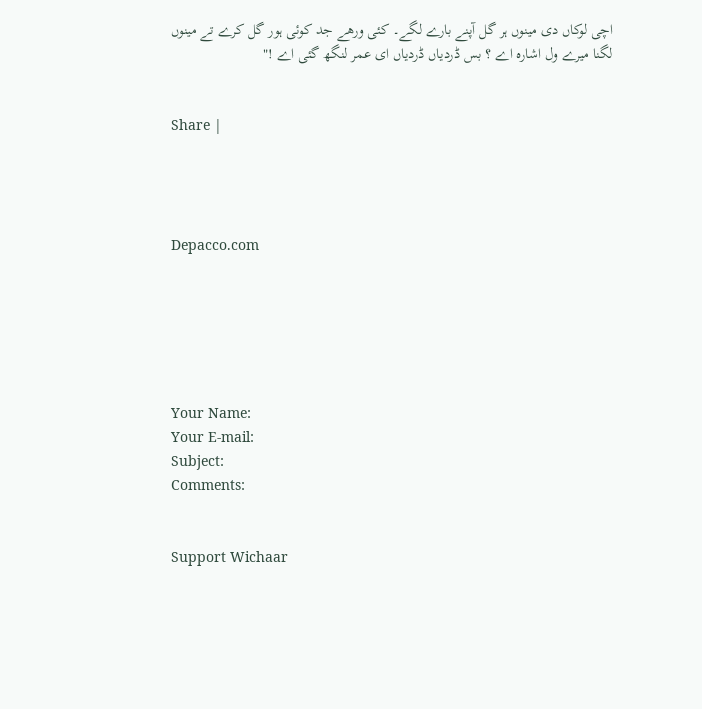اچی لوکاں دی مینوں ہر گل آپنے بارے لگے۔ کئی ورھے جد کوئی ہور گل کرے تے مینوں لگنا میرے ول اشارہ اے ؟ بس ڈردیاں ڈردیاں ای عمر لنگھ گئی اے !"


Share |




Depacco.com






Your Name:
Your E-mail:
Subject:
Comments:


Support Wichaar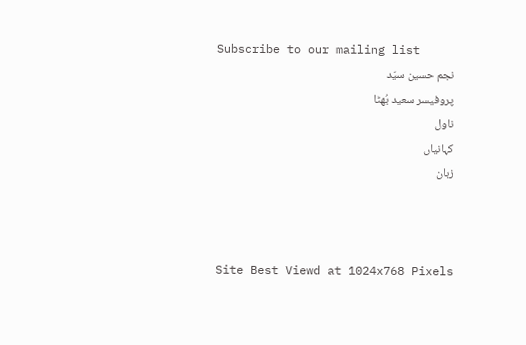Subscribe to our mailing list
نجم حسین سیّد
پروفیسر سعید بُھٹا
ناول
کہانیاں
زبان



Site Best Viewd at 1024x768 Pixels